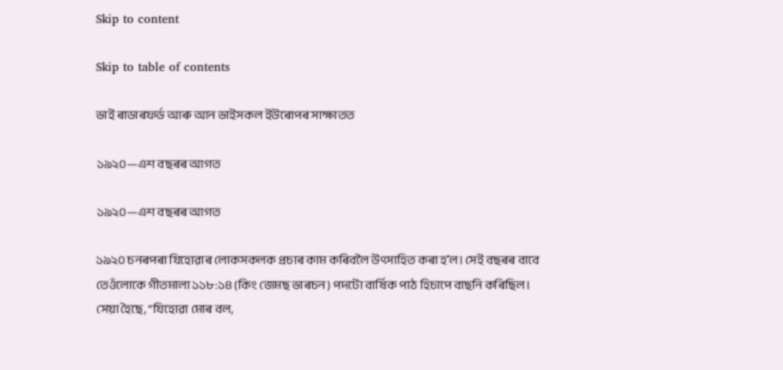Skip to content

Skip to table of contents

ভাই ৰাডাৰফৰ্ড আৰু আন ভাইসকল ইউৰোপৰ সাক্ষাতত

১৯২০—এশ বছৰৰ আগত

১৯২০—এশ বছৰৰ আগত

১৯২০ চনৰপৰা যিহোৱাৰ লোকসকলক প্ৰচাৰ কাম কৰিবলৈ উৎসাহিত কৰা হʼল। সেই বছৰৰ বাবে তেওঁলোকে গীতমালা ১১৮:১৪ (কিং জেমছ ভাৰচন) পদটো বাৰ্ষিক পাঠ হিচাপে বাছনি কৰিছিল। সেয়া হৈছে, “যিহোৱা মোৰ বল,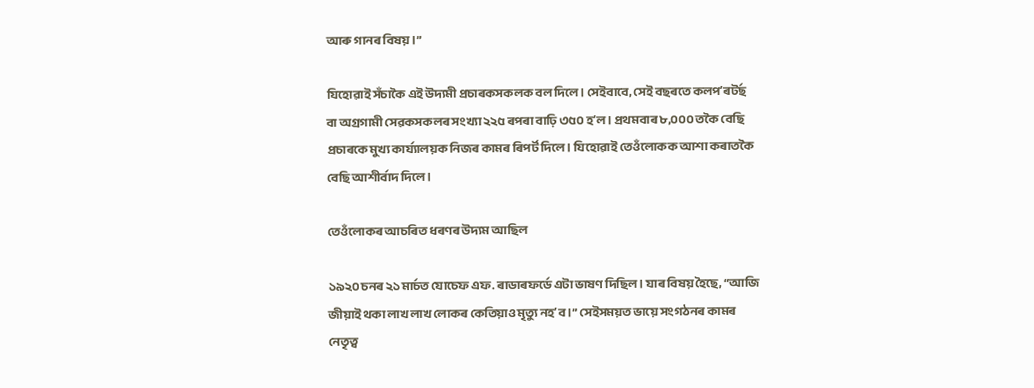আৰু গানৰ বিষয়।”

যিহোৱাই সঁচাকৈ এই উদ্যমী প্ৰচাৰকসকলক বল দিলে। সেইবাবে, সেই বছৰতে কলপʼৰটৰ্ছ বা অগ্ৰগামী সেৱকসকলৰ সংখ্যা ২২৫ ৰপৰা বাঢ়ি ৩৫০ হʼল। প্ৰথমবাৰ ৮,০০০ তকৈ বেছি প্ৰচাৰকে মুখ্য কাৰ্য্যালয়ক নিজৰ কামৰ ৰিপৰ্ট দিলে। যিহোৱাই তেওঁলোকক আশা কৰাতকৈ বেছি আশীৰ্বাদ দিলে।

তেওঁলোকৰ আচৰিত ধৰণৰ উদ্যম আছিল

১৯২০ চনৰ ২১ মাৰ্চত যোচেফ এফ. ৰাডাৰফৰ্ডে এটা ভাষণ দিছিল। যাৰ বিষয় হৈছে, “আজি জীয়াই থকা লাখ লাখ লোকৰ কেতিয়াও মৃত্যু নহʼব।” সেইসময়ত ভায়ে সংগঠনৰ কামৰ নেতৃত্ব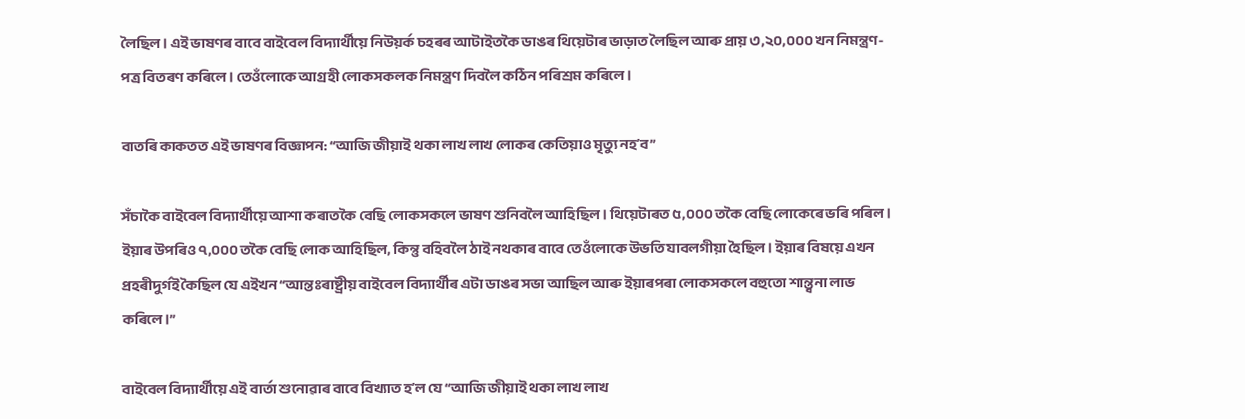লৈছিল। এই ভাষণৰ বাবে বাইবেল বিদ্যাৰ্থীয়ে নিউয়ৰ্ক চহৰৰ আটাইতকৈ ডাঙৰ থিয়েটাৰ ভাড়াত লৈছিল আৰু প্ৰায় ৩,২০,০০০ খন নিমন্ত্ৰণ-পত্ৰ বিতৰণ কৰিলে। তেওঁলোকে আগ্ৰহী লোকসকলক নিমন্ত্ৰণ দিবলৈ কঠিন পৰিশ্ৰম কৰিলে।

বাতৰি কাকতত এই ভাষণৰ বিজ্ঞাপন: “আজি জীয়াই থকা লাখ লাখ লোকৰ কেতিয়াও মৃত্যু নহʼব”

সঁচাকৈ বাইবেল বিদ্যাৰ্থীয়ে আশা কৰাতকৈ বেছি লোকসকলে ভাষণ শুনিবলৈ আহিছিল। থিয়েটাৰত ৫,০০০ তকৈ বেছি লোকেৰে ভৰি পৰিল। ইয়াৰ উপৰিও ৭,০০০ তকৈ বেছি লোক আহিছিল, কিন্তু বহিবলৈ ঠাই নথকাৰ বাবে তেওঁলোকে উভতি যাবলগীয়া হৈছিল। ইয়াৰ বিষয়ে এখন প্ৰহৰীদুৰ্গই কৈছিল যে এইখন “আন্তঃৰাষ্ট্ৰীয় বাইবেল বিদ্যাৰ্থীৰ এটা ডাঙৰ সভা আছিল আৰু ইয়াৰপৰা লোকসকলে বহুতো শান্ত্বনা লাভ কৰিলে।”

বাইবেল বিদ্যাৰ্থীয়ে এই বাৰ্তা শুনোৱাৰ বাবে বিখ্যাত হʼল যে “আজি জীয়াই থকা লাখ লাখ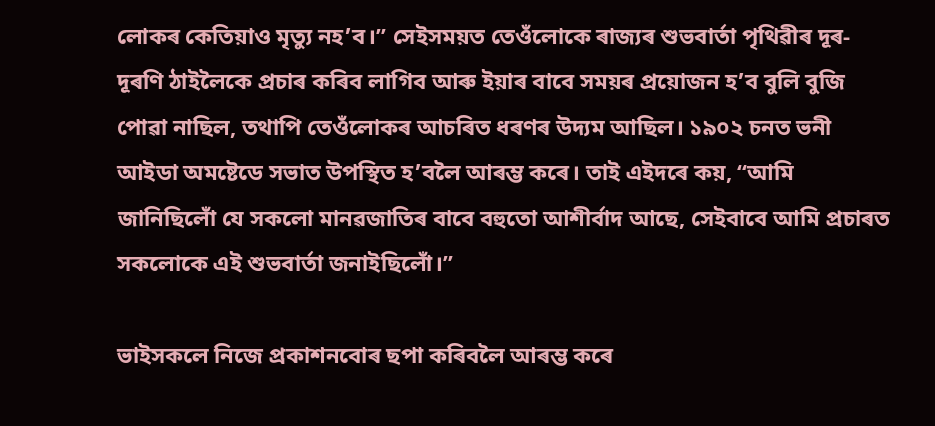লোকৰ কেতিয়াও মৃত্যু নহʼব।” সেইসময়ত তেওঁলোকে ৰাজ্যৰ শুভবাৰ্তা পৃথিৱীৰ দূৰ-দূৰণি ঠাইলৈকে প্ৰচাৰ কৰিব লাগিব আৰু ইয়াৰ বাবে সময়ৰ প্ৰয়োজন হʼব বুলি বুজি পোৱা নাছিল, তথাপি তেওঁলোকৰ আচৰিত ধৰণৰ উদ্যম আছিল। ১৯০২ চনত ভনী আইডা অমষ্টেডে সভাত উপস্থিত হʼবলৈ আৰম্ভ কৰে। তাই এইদৰে কয়, “আমি জানিছিলোঁ যে সকলো মানৱজাতিৰ বাবে বহুতো আশীৰ্বাদ আছে, সেইবাবে আমি প্ৰচাৰত সকলোকে এই শুভবাৰ্তা জনাইছিলোঁ।”

ভাইসকলে নিজে প্ৰকাশনবোৰ ছপা কৰিবলৈ আৰম্ভ কৰে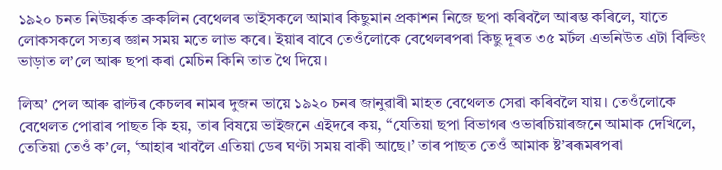১৯২০ চনত নিউয়ৰ্কত ব্ৰুকলিন বেথেলৰ ভাইসকলে আমাৰ কিছুমান প্ৰকাশন নিজে ছপা কৰিবলৈ আৰম্ভ কৰিলে, যাতে লোকসকলে সত্যৰ জ্ঞান সময় মতে লাভ কৰে। ইয়াৰ বাবে তেওঁলোকে বেথেলৰপৰা কিছু দূৰত ৩৫ মৰ্টল এভনিউত এটা বিল্ডিং ভাড়াত লʼলে আৰু ছপা কৰা মেচিন কিনি তাত থৈ দিয়ে।

লিঅʼ পেল আৰু ৱাল্টৰ কেচলৰ নামৰ দুজন ভায়ে ১৯২০ চনৰ জানুৱাৰী মাহত বেথেলত সেৱা কৰিবলৈ যায়। তেওঁলোকে বেথেলত পোৱাৰ পাছত কি হয়, তাৰ বিষয়ে ভাইজনে এইদৰে কয়, “যেতিয়া ছপা বিভাগৰ ওভাৰচিয়াৰজনে আমাক দেখিলে, তেতিয়া তেওঁ কʼলে, ‘আহাৰ খাবলৈ এতিয়া ডেৰ ঘণ্টা সময় বাকী আছে।’ তাৰ পাছত তেওঁ আমাক ষ্টʼৰৰূমৰপৰা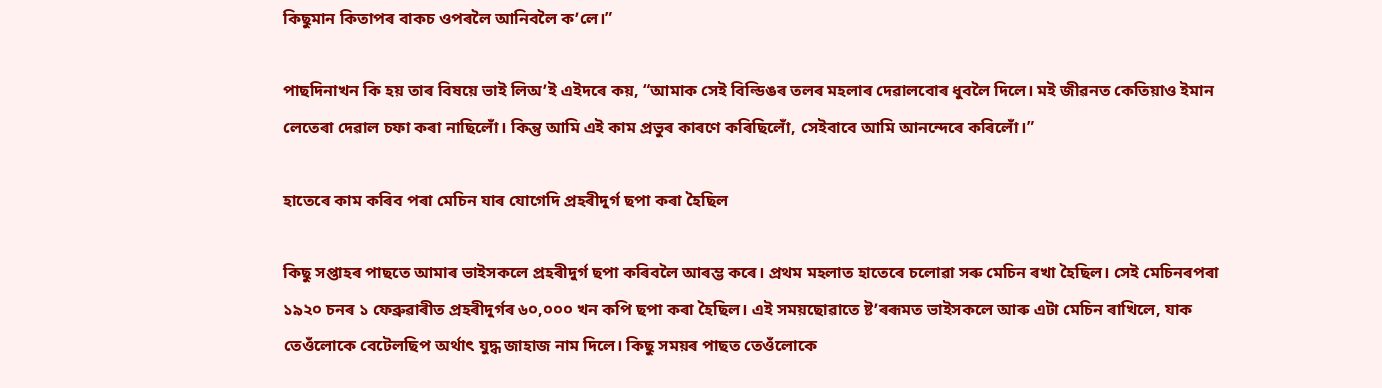কিছুমান কিতাপৰ বাকচ ওপৰলৈ আনিবলৈ কʼলে।”

পাছদিনাখন কি হয় তাৰ বিষয়ে ভাই লিঅʼই এইদৰে কয়, “আমাক সেই বিল্ডিঙৰ তলৰ মহলাৰ দেৱালবোৰ ধুবলৈ দিলে। মই জীৱনত কেতিয়াও ইমান লেতেৰা দেৱাল চফা কৰা নাছিলোঁ। কিন্তু আমি এই কাম প্ৰভুৰ কাৰণে কৰিছিলোঁ, সেইবাবে আমি আনন্দেৰে কৰিলোঁ।”

হাতেৰে কাম কৰিব পৰা মেচিন যাৰ যোগেদি প্ৰহৰীদুৰ্গ ছপা কৰা হৈছিল

কিছু সপ্তাহৰ পাছতে আমাৰ ভাইসকলে প্ৰহৰীদুৰ্গ ছপা কৰিবলৈ আৰম্ভ কৰে। প্ৰথম মহলাত হাতেৰে চলোৱা সৰু মেচিন ৰখা হৈছিল। সেই মেচিনৰপৰা ১৯২০ চনৰ ১ ফেব্ৰুৱাৰীত প্ৰহৰীদুৰ্গৰ ৬০,০০০ খন কপি ছপা কৰা হৈছিল। এই সময়ছোৱাতে ষ্টʼৰৰূমত ভাইসকলে আৰু এটা মেচিন ৰাখিলে, যাক তেওঁলোকে বেটেলছিপ অৰ্থাৎ যুদ্ধ জাহাজ নাম দিলে। কিছু সময়ৰ পাছত তেওঁলোকে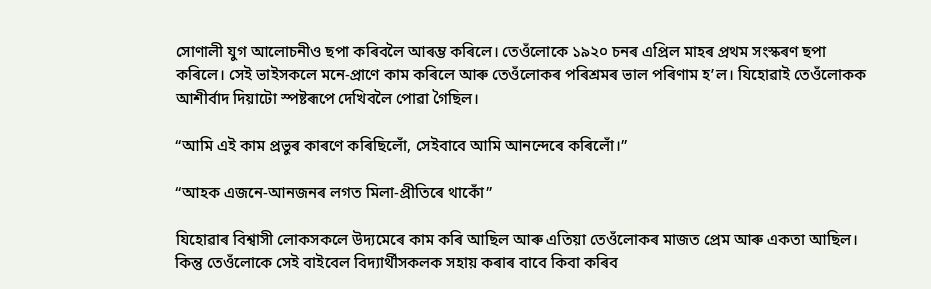সোণালী যুগ আলোচনীও ছপা কৰিবলৈ আৰম্ভ কৰিলে। তেওঁলোকে ১৯২০ চনৰ এপ্ৰিল মাহৰ প্ৰথম সংস্কৰণ ছপা কৰিলে। সেই ভাইসকলে মনে-প্ৰাণে কাম কৰিলে আৰু তেওঁলোকৰ পৰিশ্ৰমৰ ভাল পৰিণাম হʼল। যিহোৱাই তেওঁলোকক আশীৰ্বাদ দিয়াটো স্পষ্টৰূপে দেখিবলৈ পোৱা গৈছিল।

“আমি এই কাম প্ৰভুৰ কাৰণে কৰিছিলোঁ, সেইবাবে আমি আনন্দেৰে কৰিলোঁ।”

“আহক এজনে-আনজনৰ লগত মিলা-প্ৰীতিৰে থাকোঁ”

যিহোৱাৰ বিশ্বাসী লোকসকলে উদ্যমেৰে কাম কৰি আছিল আৰু এতিয়া তেওঁলোকৰ মাজত প্ৰেম আৰু একতা আছিল। কিন্তু তেওঁলোকে সেই বাইবেল বিদ্যাৰ্থীসকলক সহায় কৰাৰ বাবে কিবা কৰিব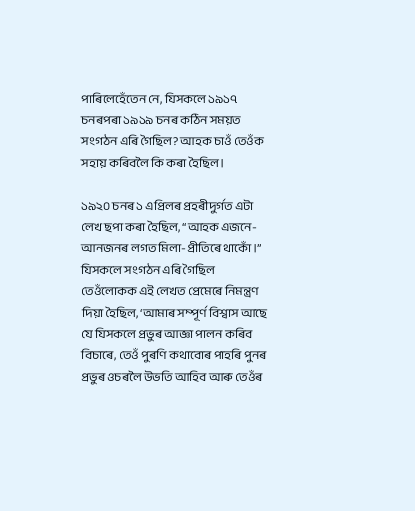পাৰিলেহেঁতেন নে, যিসকলে ১৯১৭ চনৰপৰা ১৯১৯ চনৰ কঠিন সময়ত সংগঠন এৰি গৈছিল? আহক চাওঁ তেওঁক সহায় কৰিবলৈ কি কৰা হৈছিল।

১৯২০ চনৰ ১ এপ্ৰিলৰ প্ৰহৰীদুৰ্গত এটা লেখ ছপা কৰা হৈছিল, “আহক এজনে-আনজনৰ লগত মিলা-প্ৰীতিৰে থাকোঁ।” যিসকলে সংগঠন এৰি গৈছিল তেওঁলোকক এই লেখত প্ৰেমেৰে নিমন্ত্ৰণ দিয়া হৈছিল, ‘আমাৰ সম্পূৰ্ণ বিশ্বাস আছে যে যিসকলে প্ৰভুৰ আজ্ঞা পালন কৰিব বিচাৰে, তেওঁ পুৰণি কথাবোৰ পাহৰি পুনৰ প্ৰভুৰ ওচৰলৈ উভতি আহিব আৰু তেওঁৰ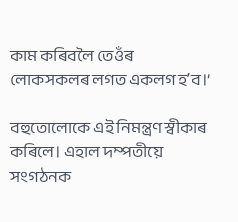কাম কৰিবলৈ তেওঁৰ লোকসকলৰ লগত একলগ হʼব।’

বহুতোলোকে এই নিমন্ত্ৰণ স্বীকাৰ কৰিলে। এহাল দম্পতীয়ে সংগঠনক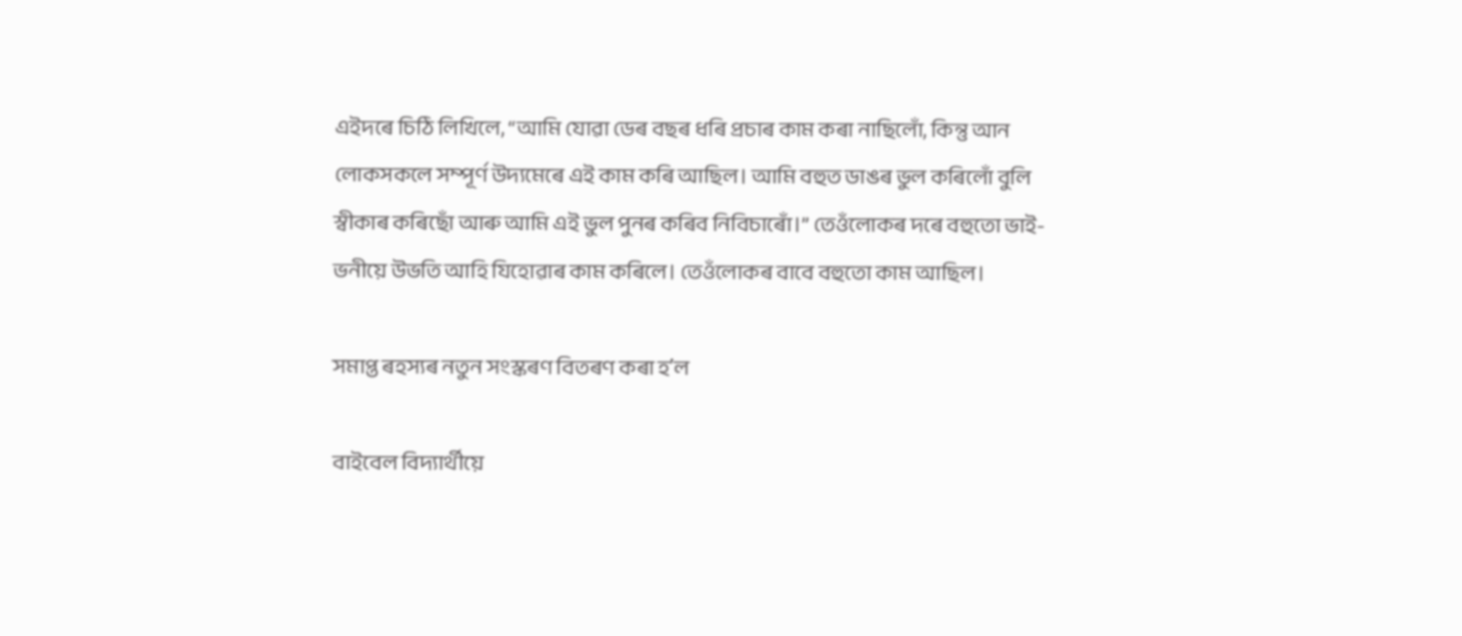এইদৰে চিঠি লিখিলে, “আমি যোৱা ডেৰ বছৰ ধৰি প্ৰচাৰ কাম কৰা নাছিলোঁ, কিন্তু আন লোকসকলে সম্পূৰ্ণ উদ্যমেৰে এই কাম কৰি আছিল। আমি বহুত ডাঙৰ ভুল কৰিলোঁ বুলি স্বীকাৰ কৰিছোঁ আৰু আমি এই ভুল পুনৰ কৰিব নিবিচাৰোঁ।” তেওঁলোকৰ দৰে বহুতো ভাই-ভনীয়ে উভতি আহি যিহোৱাৰ কাম কৰিলে। তেওঁলোকৰ বাবে বহুতো কাম আছিল।

সমাপ্ত ৰহস্যৰ নতুন সংস্কৰণ বিতৰণ কৰা হʼল

বাইবেল বিদ্যাৰ্থীয়ে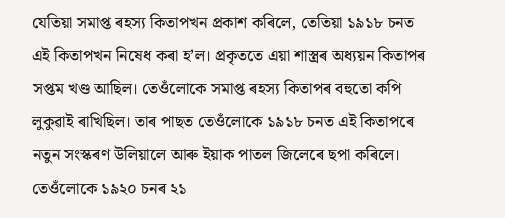যেতিয়া সমাপ্ত ৰহস্য কিতাপখন প্ৰকাশ কৰিলে, তেতিয়া ১৯১৮ চনত এই কিতাপখন নিষেধ কৰা হʼল। প্ৰকৃততে এয়া শাস্ত্ৰৰ অধ্যয়ন কিতাপৰ সপ্তম খণ্ড আছিল। তেওঁলোকে সমাপ্ত ৰহস্য কিতাপৰ বহুতো কপি লুকুৱাই ৰাখিছিল। তাৰ পাছত তেওঁলোকে ১৯১৮ চনত এই কিতাপৰে নতুন সংস্কৰণ উলিয়ালে আৰু ইয়াক পাতল জিলেৰে ছপা কৰিলে। তেওঁলোকে ১৯২০ চনৰ ২১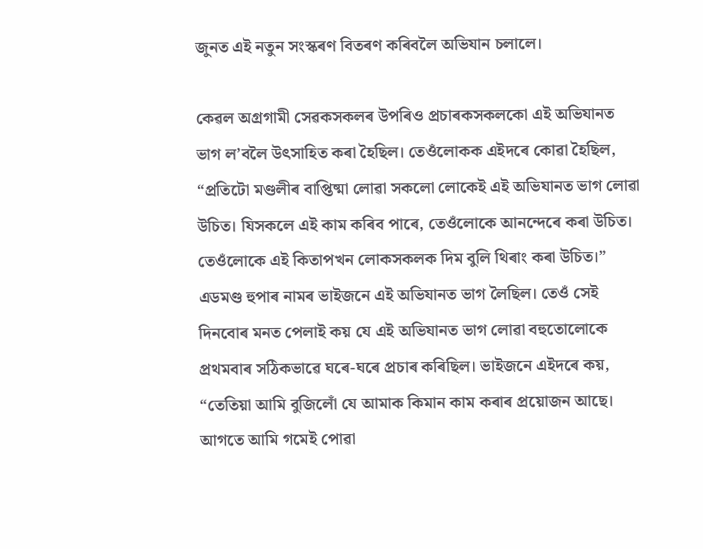জুনত এই নতুন সংস্কৰণ বিতৰণ কৰিবলৈ অভিযান চলালে।

কেৱল অগ্ৰগামী সেৱকসকলৰ উপৰিও প্ৰচাৰকসকলকো এই অভিযানত ভাগ লʼবলৈ উৎসাহিত কৰা হৈছিল। তেওঁলোকক এইদৰে কোৱা হৈছিল, “প্ৰতিটো মণ্ডলীৰ বাপ্তিষ্মা লোৱা সকলো লোকেই এই অভিযানত ভাগ লোৱা উচিত। যিসকলে এই কাম কৰিব পাৰে, তেওঁলোকে আনন্দেৰে কৰা উচিত। তেওঁলোকে এই কিতাপখন লোকসকলক দিম বুলি থিৰাং কৰা উচিত।” এডমণ্ড হুপাৰ নামৰ ভাইজনে এই অভিযানত ভাগ লৈছিল। তেওঁ সেই দিনবোৰ মনত পেলাই কয় যে এই অভিযানত ভাগ লোৱা বহুতোলোকে প্ৰথমবাৰ সঠিকভাৱে ঘৰে-ঘৰে প্ৰচাৰ কৰিছিল। ভাইজনে এইদৰে কয়, “তেতিয়া আমি বুজিলোঁ যে আমাক কিমান কাম কৰাৰ প্ৰয়োজন আছে। আগতে আমি গমেই পোৱা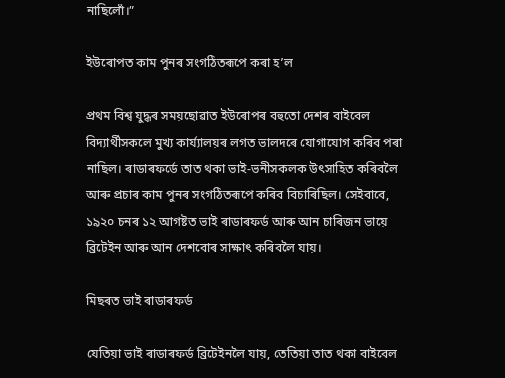নাছিলোঁ।”

ইউৰোপত কাম পুনৰ সংগঠিতৰূপে কৰা হʼল

প্ৰথম বিশ্ব যুদ্ধৰ সময়ছোৱাত ইউৰোপৰ বহুতো দেশৰ বাইবেল বিদ্যাৰ্থীসকলে মুখ্য কাৰ্য্যালয়ৰ লগত ভালদৰে যোগাযোগ কৰিব পৰা নাছিল। ৰাডাৰফৰ্ডে তাত থকা ভাই-ভনীসকলক উৎসাহিত কৰিবলৈ আৰু প্ৰচাৰ কাম পুনৰ সংগঠিতৰূপে কৰিব বিচাৰিছিল। সেইবাবে, ১৯২০ চনৰ ১২ আগষ্টত ভাই ৰাডাৰফৰ্ড আৰু আন চাৰিজন ভায়ে ব্ৰিটেইন আৰু আন দেশবোৰ সাক্ষাৎ কৰিবলৈ যায়।

মিছৰত ভাই ৰাডাৰফৰ্ড

যেতিয়া ভাই ৰাডাৰফৰ্ড ব্ৰিটেইনলৈ যায়, তেতিয়া তাত থকা বাইবেল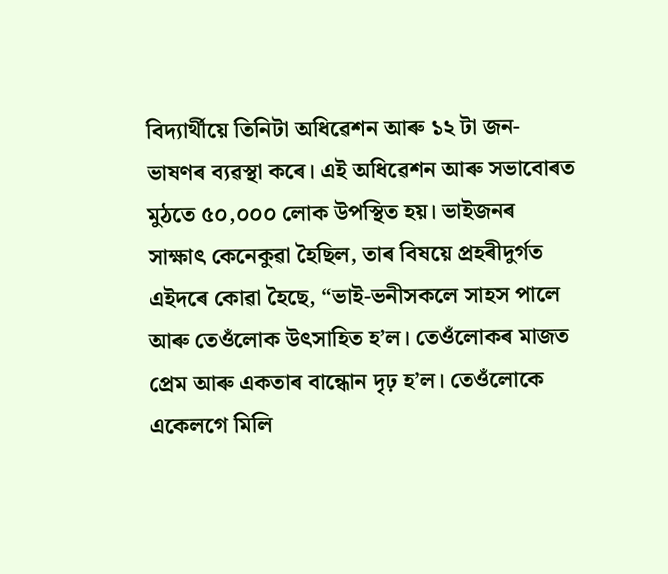বিদ্যাৰ্থীয়ে তিনিটা অধিৱেশন আৰু ১২ টা জন-ভাষণৰ ব্যৱস্থা কৰে। এই অধিৱেশন আৰু সভাবোৰত মুঠতে ৫০,০০০ লোক উপস্থিত হয়। ভাইজনৰ সাক্ষাৎ কেনেকুৱা হৈছিল, তাৰ বিষয়ে প্ৰহৰীদুৰ্গত এইদৰে কোৱা হৈছে, “ভাই-ভনীসকলে সাহস পালে আৰু তেওঁলোক উৎসাহিত হʼল। তেওঁলোকৰ মাজত প্ৰেম আৰু একতাৰ বান্ধোন দৃঢ় হʼল। তেওঁলোকে একেলগে মিলি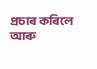প্ৰচাৰ কৰিলে আৰু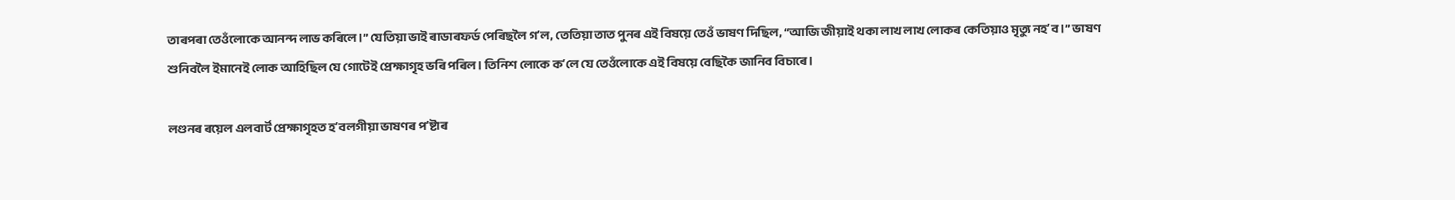তাৰপৰা তেওঁলোকে আনন্দ লাভ কৰিলে।” যেতিয়া ভাই ৰাডাৰফৰ্ড পেৰিছলৈ গʼল, তেতিয়া তাত পুনৰ এই বিষয়ে তেওঁ ভাষণ দিছিল, “আজি জীয়াই থকা লাখ লাখ লোকৰ কেতিয়াও মৃত্যু নহʼব।” ভাষণ শুনিবলৈ ইমানেই লোক আহিছিল যে গোটেই প্ৰেক্ষাগৃহ ভৰি পৰিল। তিনিশ লোকে কʼলে যে তেওঁলোকে এই বিষয়ে বেছিকৈ জানিব বিচাৰে।

লণ্ডনৰ ৰয়েল এলবাৰ্ট প্ৰেক্ষাগৃহত হʼবলগীয়া ভাষণৰ পʼষ্টাৰ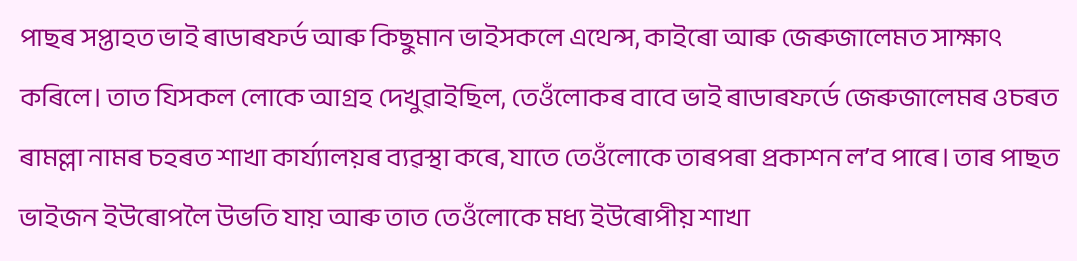পাছৰ সপ্তাহত ভাই ৰাডাৰফৰ্ড আৰু কিছুমান ভাইসকলে এথেন্স, কাইৰো আৰু জেৰুজালেমত সাক্ষাৎ কৰিলে। তাত যিসকল লোকে আগ্ৰহ দেখুৱাইছিল, তেওঁলোকৰ বাবে ভাই ৰাডাৰফৰ্ডে জেৰুজালেমৰ ওচৰত ৰামল্লা নামৰ চহৰত শাখা কাৰ্য্যালয়ৰ ব্যৱস্থা কৰে, যাতে তেওঁলোকে তাৰপৰা প্ৰকাশন লʼব পাৰে। তাৰ পাছত ভাইজন ইউৰোপলৈ উভতি যায় আৰু তাত তেওঁলোকে মধ্য ইউৰোপীয় শাখা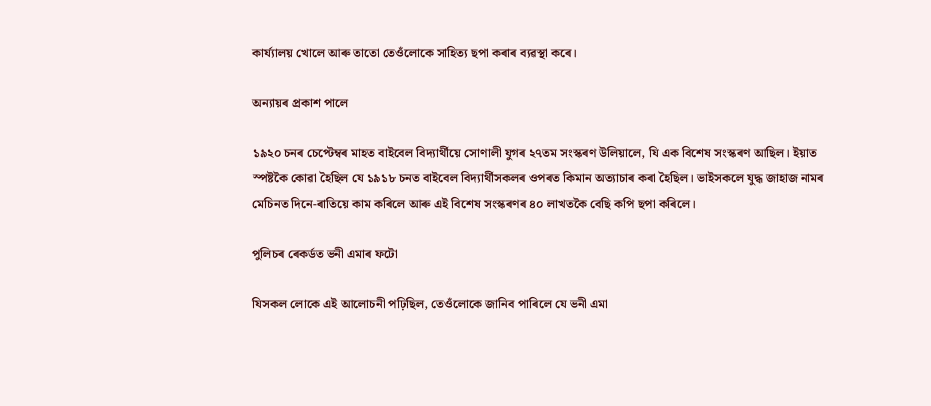কাৰ্য্যালয় খোলে আৰু তাতো তেওঁলোকে সাহিত্য ছপা কৰাৰ ব্যৱস্থা কৰে।

অন্যায়ৰ প্ৰকাশ পালে

১৯২০ চনৰ চেপ্টেম্বৰ মাহত বাইবেল বিদ্যাৰ্থীয়ে সোণালী যুগৰ ২৭তম সংস্কৰণ উলিয়ালে, যি এক বিশেষ সংস্কৰণ আছিল। ইয়াত স্পষ্টকৈ কোৱা হৈছিল যে ১৯১৮ চনত বাইবেল বিদ্যাৰ্থীসকলৰ ওপৰত কিমান অত্যাচাৰ কৰা হৈছিল। ভাইসকলে যুদ্ধ জাহাজ নামৰ মেচিনত দিনে-ৰাতিয়ে কাম কৰিলে আৰু এই বিশেষ সংস্কৰণৰ ৪০ লাখতকৈ বেছি কপি ছপা কৰিলে।

পুলিচৰ ৰেকৰ্ডত ভনী এমাৰ ফটো

যিসকল লোকে এই আলোচনী পঢ়িছিল, তেওঁলোকে জানিব পাৰিলে যে ভনী এমা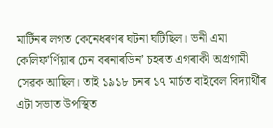মাৰ্টিনৰ লগত কেনেধৰণৰ ঘটনা ঘটিছিল। ভনী এমা কেলিফʼৰ্ণিয়াৰ চেন বৰনাৰডিনʼ চহৰত এগৰাকী অগ্ৰগামী সেৱক আছিল। তাই ১৯১৮ চনৰ ১৭ মাৰ্চত বাইবেল বিদ্যাৰ্থীৰ এটা সভাত উপস্থিত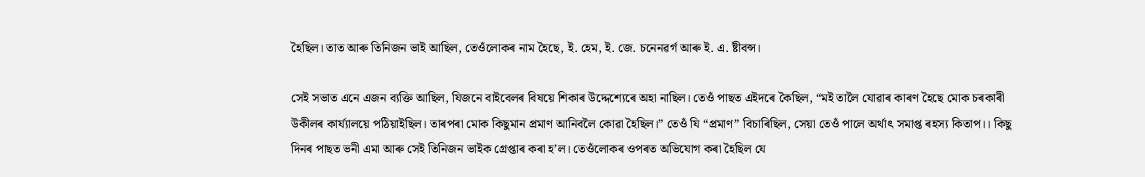হৈছিল। তাত আৰু তিনিজন ভাই আছিল, তেওঁলোকৰ নাম হৈছে, ই. হেম, ই. জে. চনেনৱৰ্গ আৰু ই. এ. ষ্টীবন্স।

সেই সভাত এনে এজন ব্যক্তি আছিল, যিজনে বাইবেলৰ বিষয়ে শিকাৰ উদ্দেশ্যেৰে অহা নাছিল। তেওঁ পাছত এইদৰে কৈছিল, “মই তালৈ যোৱাৰ কাৰণ হৈছে মোক চৰকাৰী উকীলৰ কাৰ্য্যালয়ে পঠিয়াইছিল। তাৰপৰা মোক কিছুমান প্ৰমাণ আনিবলৈ কোৱা হৈছিল।” তেওঁ যি “প্ৰমাণ” বিচাৰিছিল, সেয়া তেওঁ পালে অৰ্থাৎ সমাপ্ত ৰহস্য কিতাপ।। কিছু দিনৰ পাছত ভনী এমা আৰু সেই তিনিজন ভাইক গ্ৰেপ্তাৰ কৰা হʼল। তেওঁলোকৰ ওপৰত অভিযোগ কৰা হৈছিল যে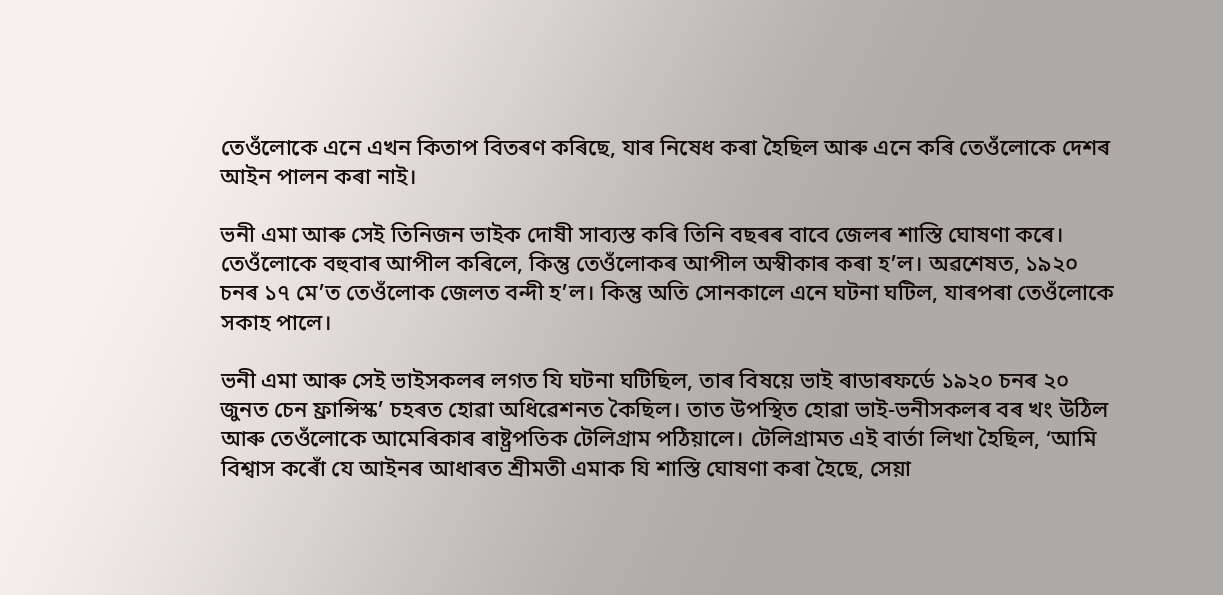তেওঁলোকে এনে এখন কিতাপ বিতৰণ কৰিছে, যাৰ নিষেধ কৰা হৈছিল আৰু এনে কৰি তেওঁলোকে দেশৰ আইন পালন কৰা নাই।

ভনী এমা আৰু সেই তিনিজন ভাইক দোষী সাব্যস্ত কৰি তিনি বছৰৰ বাবে জেলৰ শাস্তি ঘোষণা কৰে। তেওঁলোকে বহুবাৰ আপীল কৰিলে, কিন্তু তেওঁলোকৰ আপীল অস্বীকাৰ কৰা হʼল। অৱশেষত, ১৯২০ চনৰ ১৭ মেʼত তেওঁলোক জেলত বন্দী হʼল। কিন্তু অতি সোনকালে এনে ঘটনা ঘটিল, যাৰপৰা তেওঁলোকে সকাহ পালে।

ভনী এমা আৰু সেই ভাইসকলৰ লগত যি ঘটনা ঘটিছিল, তাৰ বিষয়ে ভাই ৰাডাৰফৰ্ডে ১৯২০ চনৰ ২০ জুনত চেন ফ্ৰান্সিস্কʼ চহৰত হোৱা অধিৱেশনত কৈছিল। তাত উপস্থিত হোৱা ভাই-ভনীসকলৰ বৰ খং উঠিল আৰু তেওঁলোকে আমেৰিকাৰ ৰাষ্ট্ৰপতিক টেলিগ্ৰাম পঠিয়ালে। টেলিগ্ৰামত এই বাৰ্তা লিখা হৈছিল, ‘আমি বিশ্বাস কৰোঁ যে আইনৰ আধাৰত শ্ৰীমতী এমাক যি শাস্তি ঘোষণা কৰা হৈছে, সেয়া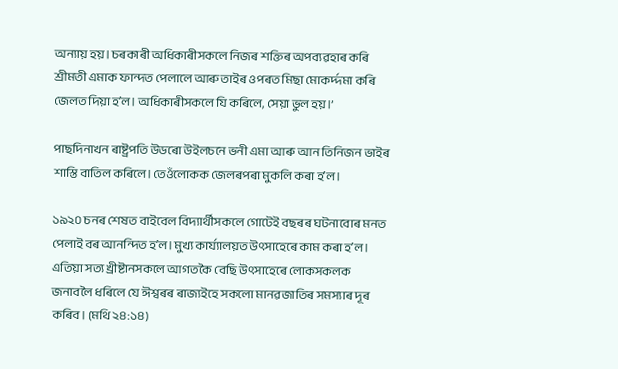অন্যায় হয়। চৰকাৰী অধিকাৰীসকলে নিজৰ শক্তিৰ অপব্যৱহাৰ কৰি শ্ৰীমতী এমাক ফান্দত পেলালে আৰু তাইৰ ওপৰত মিছা মোকৰ্দ্দমা কৰি জেলত দিয়া হʼল। অধিকাৰীসকলে যি কৰিলে, সেয়া ভুল হয়।’

পাছদিনাখন ৰাষ্ট্ৰপতি উডৰো উইলচনে ভনী এমা আৰু আন তিনিজন ভাইৰ শাস্তি বাতিল কৰিলে। তেওঁলোকক জেলৰপৰা মুকলি কৰা হʼল।

১৯২০ চনৰ শেষত বাইবেল বিদ্যাৰ্থীসকলে গোটেই বছৰৰ ঘটনাবোৰ মনত পেলাই বৰ আনন্দিত হʼল। মুখ্য কাৰ্য্যালয়ত উৎসাহেৰে কাম কৰা হʼল। এতিয়া সত্য খ্ৰীষ্টানসকলে আগতকৈ বেছি উৎসাহেৰে লোকসকলক জনাবলৈ ধৰিলে যে ঈশ্বৰৰ ৰাজ্যইহে সকলো মানৱজাতিৰ সমস্যাৰ দূৰ কৰিব। (মথি ২৪:১৪)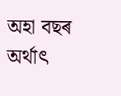অহা বছৰ অৰ্থাৎ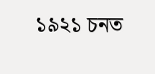১৯২১ চনত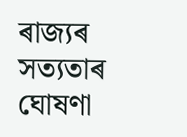ৰাজ্যৰ সত্যতাৰ ঘোষণা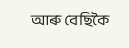আৰু বেছিকৈ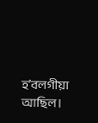হʼবলগীয়া আছিল।